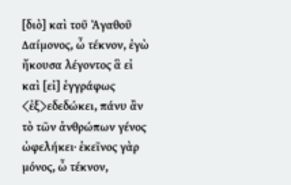[διὸ] καὶ τοῦ Ἀγαθοῦ Δαίμονος, ὦ τέκνον, ἐγὼ ἤκουσα λέγοντος ἃ εἰ καὶ [εἰ] ἐγγράφως ⟨ἐξ⟩εδεδώκει, πάνυ ἂν τὸ τῶν ἀνθρώπων γένος ὠφελήκει· ἐκεῖνος γὰρ μόνος, ὦ τέκνον,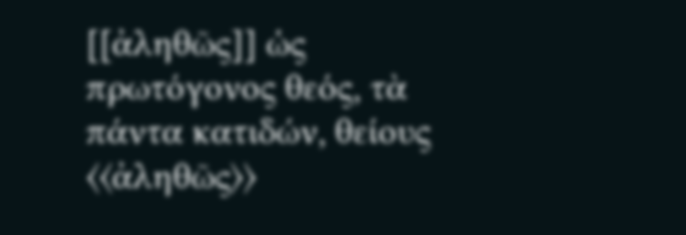[[ἀληθῶς]] ὡς πρωτόγονος θεός, τὰ πάντα κατιδών, θείους ⟨⟨ἀληθῶς⟩⟩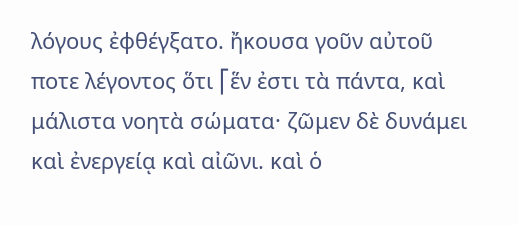λόγους ἐφθέγξατο. ἤκουσα γοῦν αὐτοῦ ποτε λέγοντος ὅτι ⎡ἕν ἐστι τὰ πάντα, καὶ μάλιστα νοητὰ σώματα· ζῶμεν δὲ δυνάμει καὶ ἐνεργείᾳ καὶ αἰῶνι. καὶ ὁ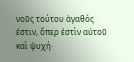νοῦς τούτου ἀγαθός ἐστιν, ὅπερ ἐστὶν αὐτοῦ καὶ ψυχή·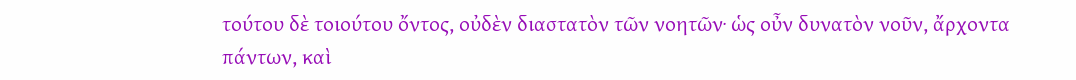τούτου δὲ τοιούτου ὄντος, οὐδὲν διαστατὸν τῶν νοητῶν· ὡς οὖν δυνατὸν νοῦν, ἄρχοντα πάντων, καὶ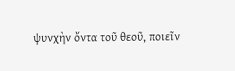ψυνχὴν ὄντα τοῦ θεοῦ, ποιεῖν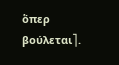ὅπερ βούλεται⎤.